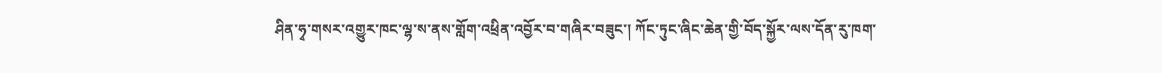ཤིན་ཧྭ་གསར་འགྱུར་ཁང་ལྷ་ས་ནས་གློག་འཕྲིན་འབྱོར་བ་གཞིར་བཟུང་། ཀོང་ཏུང་ཞིང་ཆེན་གྱི་བོད་སྐྱོར་ལས་དོན་རུ་ཁག་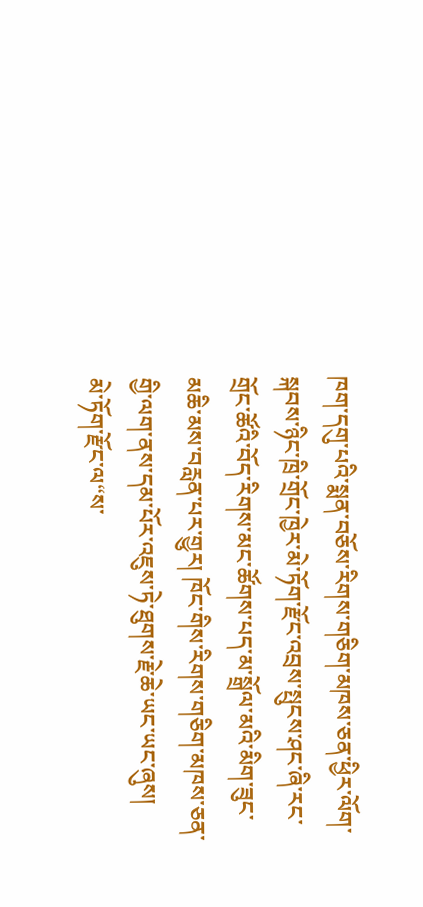ཁག་དགུ་པའི་སྨན་བཅོས་རིགས་གཅིག་མཁས་ཅན་ཕྱིར་ལོག་སྐབས་ཉིང་ཁྲི་གྲོང་ཁྱེར་མེ་ཏོག་རྫོང་འབྲས་སྤུངས་ཤང་ཞི་རང་གྲོང་ཚོའི་བོད་རིགས་མང་ཚོགས་པད་མ་སྒྲོལ་མའི་མིག་ཟུང་མཆི་མས་བརླན་པར་གྱུར། ཁོང་གིས་རིགས་གཅིག་མཁས་ཅན་གྱི་ལག་ནས་དམ་པོར་འཇུས་ཏེ་ཐུགས་རྗེ་ཆེ་ཡང་ཡང་ཞུས།
མེ་ཏོག་རྫོང་ལ“ས་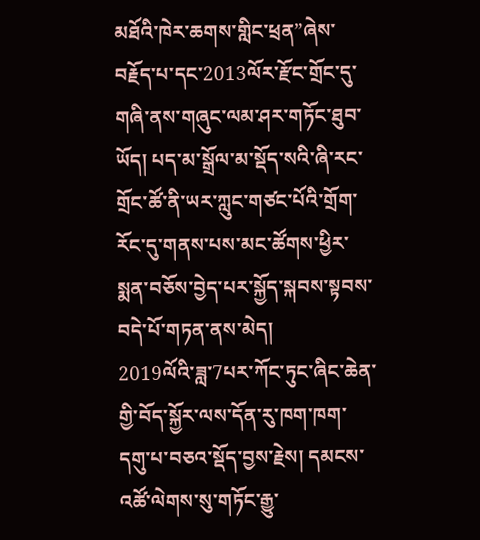མཐོའི་ཁེར་ཆགས་གླིང་ཕྲན”ཞེས་བརྗོད་པ་དང་2013ལོར་རྫོང་གྲོང་དུ་གཞི་ནས་གཞུང་ལམ་ཤར་གཏོང་ཐུབ་ཡོད། པད་མ་སྒྲོལ་མ་སྡོད་སའི་ཞི་རང་གྲོང་ཚོ་ནི་ཡར་ཀླུང་གཙང་པོའི་གྲོག་རོང་དུ་གནས་པས་མང་ཚོགས་ཕྱིར་སྨན་བཅོས་བྱེད་པར་སྐྱོད་སྐབས་སྟབས་བདེ་པོ་གཏན་ནས་མེད།
2019ལོའི་ཟླ་7པར་ཀོང་ཏུང་ཞིང་ཆེན་གྱི་བོད་སྐྱོར་ལས་དོན་རུ་ཁག་ཁག་དགུ་པ་བཅའ་སྡོད་བྱས་རྗེས། དམངས་འཚོ་ལེགས་སུ་གཏོང་རྒྱུ་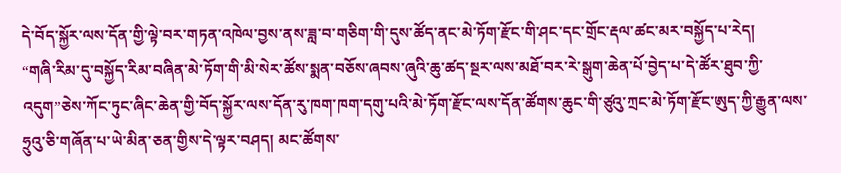དེ་བོད་སྐྱོར་ལས་དོན་གྱི་ལྟེ་བར་གཏན་འཁེལ་བྱས་ནས་ཟླ་བ་གཅིག་གི་དུས་ཚོད་ནང་མེ་ཏོག་རྫོང་གི་ཤང་དང་གྲོང་རྡལ་ཚང་མར་བསྐྱོད་པ་རེད།
“གཞི་རིམ་དུ་བསྐྱོད་རིམ་བཞིན་མེ་ཏོག་གི་མི་སེར་ཚོས་སྨན་བཅོས་ཞབས་ཞུའི་ཆུ་ཚད་སྔར་ལས་མཐོ་བར་རེ་སྒུག་ཆེན་པོ་བྱེད་པ་དེ་ཚོར་ཐུབ་ཀྱི་འདུག”ཅེས་ཀོང་ཏུང་ཞིང་ཆེན་གྱི་བོད་སྐྱོར་ལས་དོན་རུ་ཁག་ཁག་དགུ་པའི་མེ་ཏོག་རྫོང་ལས་དོན་ཚོགས་ཆུང་གི་ཙུའུ་ཀྲང་མེ་ཏོག་རྫོང་ཨུད་ཀྱི་རྒྱུན་ལས་ཧྲུའུ་ཅི་གཞོན་པ་ཡེ་མིན་ཅན་གྱིས་དེ་ལྟར་བཤད། མང་ཚོགས་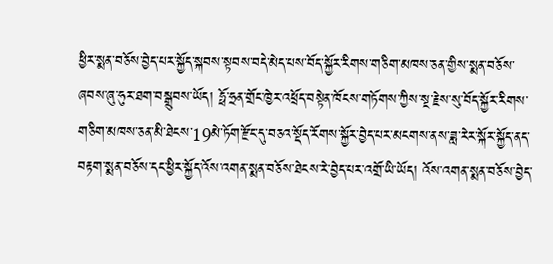ཕྱིར་སྨན་བཅོས་བྱེད་པར་སྐྱོད་སྐབས་སྟབས་བདེ་མེད་པས་བོད་སྐྱོར་རིགས་གཅིག་མཁས་ཅན་གྱིས་སྨན་བཅོས་ཞབས་ཞུ་ཧུར་ཐག་བསྒྲུབས་ཡོད། ཧྥོ་ཧྲན་གྲོང་ཁྱེར་འཕྲོད་བསྟེན་ཁོངས་གཏོགས་ཀྱིས་སྔ་རྗེས་སུ་བོད་སྐྱོར་རིགས་གཅིག་མཁས་ཅན་མི་ཐེངས་19མེ་ཏོག་རྫོང་དུ་བཅའ་སྡོད་རོགས་སྐྱོར་བྱེད་པར་མངགས་ནས་ཟླ་རེར་སྐོར་སྐྱོད་ནད་བརྟག་སྨན་བཅོས་དང་ཕྱིར་སྐྱོད་འོས་འགན་སྨན་བཅོས་ཐེངས་རེ་བྱེད་པར་འགྲོ་ཡི་ཡོད། འོས་འགན་སྨན་བཅོས་བྱེད་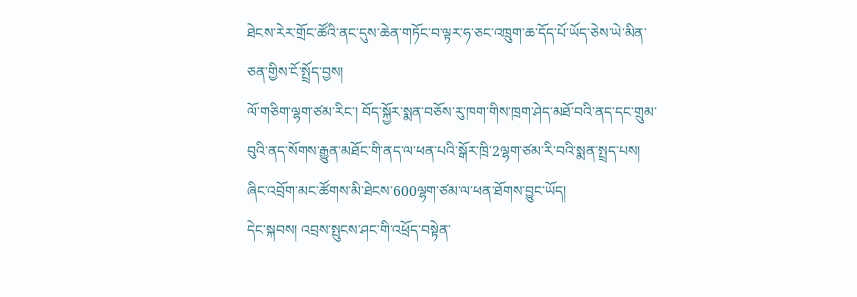ཐེངས་རེར་གྲོང་ཚོའི་ནང་དུས་ཆེན་གཏོང་བ་ལྟར་ཧ་ཅང་འཁྲུག་ཆ་དོད་པོ་ཡོད་ཅེས་ཡེ་མིན་ཅན་གྱིས་ངོ་སྤྲོད་བྱས།
ལོ་གཅིག་ལྷག་ཙམ་རིང་། བོད་སྐྱོར་སྨན་བཅོས་རུ་ཁག་གིས་ཁྲག་ཤེད་མཐོ་བའི་ནད་དང་གྲུམ་བུའི་ནད་སོགས་རྒྱུན་མཐོང་གི་ནད་ལ་ཕན་པའི་སྒོར་ཁྲི་2ལྷག་ཙམ་རི་བའི་སྨན་སྤྲད་པས། ཞིང་འབྲོག་མང་ཚོགས་མི་ཐེངས་600ལྷག་ཙམ་ལ་ཕན་ཐོགས་བྱུང་ཡོད།
དེང་སྐབས། འབྲས་སྤུངས་ཤང་གི་འཕྲོད་བསྟེན་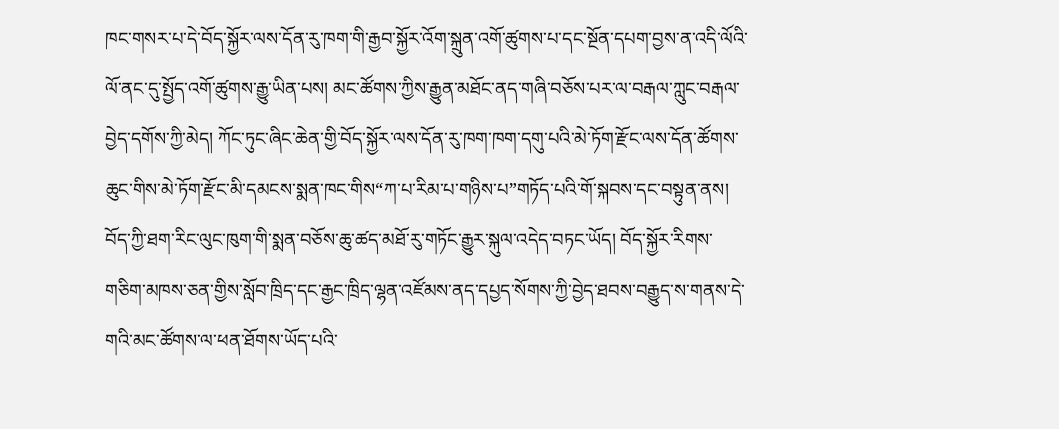ཁང་གསར་པ་དེ་བོད་སྐྱོར་ལས་དོན་རུ་ཁག་གི་རྒྱབ་སྐྱོར་འོག་སྐྲུན་འགོ་ཚུགས་པ་དང་སྔོན་དཔག་བྱས་ན་འདི་ལོའི་ལོ་ནང་དུ་སྤྱོད་འགོ་ཚུགས་རྒྱུ་ཡིན་པས། མང་ཚོགས་ཀྱིས་རྒྱུན་མཐོང་ནད་གཞི་བཅོས་པར་ལ་བརྒལ་ཀླུང་བརྒལ་བྱེད་དགོས་ཀྱི་མེད། ཀོང་ཏུང་ཞིང་ཆེན་གྱི་བོད་སྐྱོར་ལས་དོན་རུ་ཁག་ཁག་དགུ་པའི་མེ་ཏོག་རྫོང་ལས་དོན་ཚོགས་ཆུང་གིས་མེ་ཏོག་རྫོང་མི་དམངས་སྨན་ཁང་གིས“ཀ་པ་རིམ་པ་གཉིས་པ”གཏོད་པའི་གོ་སྐབས་དང་བསྟུན་ནས། བོད་ཀྱི་ཐག་རིང་ལུང་ཁུག་གི་སྨན་བཅོས་ཆུ་ཚད་མཐོ་རུ་གཏོང་རྒྱུར་སྐུལ་འདེད་བཏང་ཡོད། བོད་སྐྱོར་རིགས་གཅིག་མཁས་ཅན་གྱིས་སློབ་ཁྲིད་དང་རྒྱང་ཁྲིད་ལྷན་འཛོམས་ནད་དཔྱད་སོགས་ཀྱི་བྱེད་ཐབས་བརྒྱུད་ས་གནས་དེ་གའི་མང་ཚོགས་ལ་ཕན་ཐོགས་ཡོད་པའི་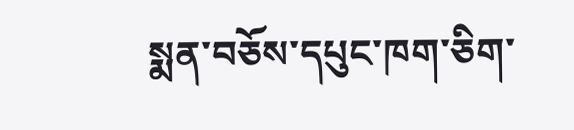སྨན་བཅོས་དཔུང་ཁག་ཅིག་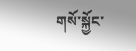གསོ་སྐྱོང་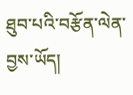ཐུབ་པའི་བརྩོན་ལེན་བྱས་ཡོད།